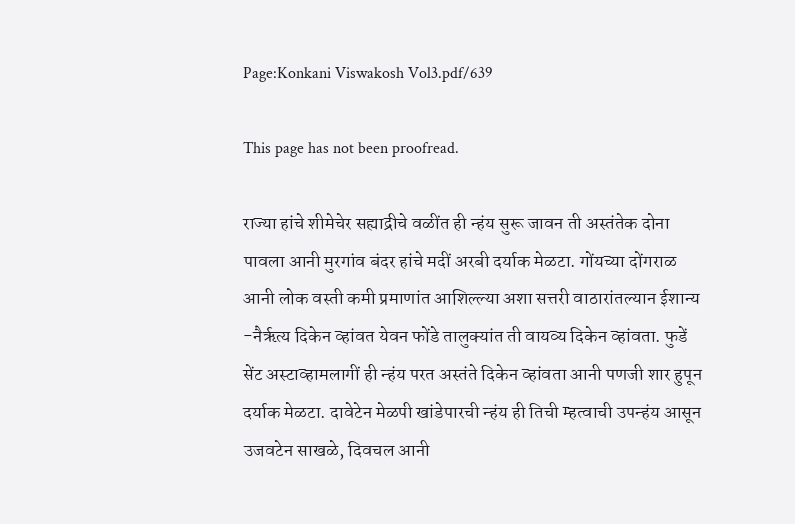Page:Konkani Viswakosh Vol3.pdf/639

This page has not been proofread.

राज्या हांचे शीमेचेर सह्याद्रीचे वळींत ही न्हंय सुरू जावन ती अस्तंतेक दोना पावला आनी मुरगांव बंदर हांचे मदीं अरबी दर्याक मेळटा. गोंयच्या दोंगराळ आनी लोक वस्ती कमी प्रमाणांत आशिल्ल्या अशा सत्तरी वाठारांतल्यान ईशान्य -नैर्ऋत्य दिकेन व्हांवत येवन फोंडे तालुक्यांत ती वायव्य दिकेन व्हांवता. फुडें सेंट अस्टाव्हामलागीं ही न्हंय परत अस्तंते दिकेन व्हांवता आनी पणजी शार हुपून दर्याक मेळटा. दावेटेन मेळपी खांडेपारची न्हंय ही तिची म्हत्वाची उपन्हंय आसून उजवटेन साखळे, दिवचल आनी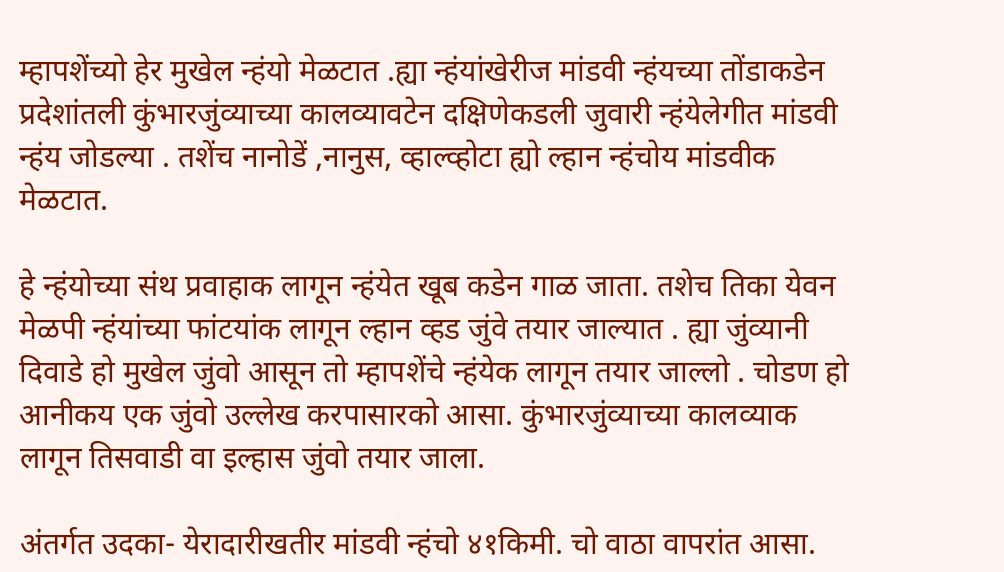म्हापशेंच्यो हेर मुखेल न्हंयो मेळटात .ह्या न्हंयांखेरीज मांडवी न्हंयच्या तोंडाकडेन प्रदेशांतली कुंभारजुंव्याच्या कालव्यावटेन दक्षिणेकडली जुवारी न्हंयेलेगीत मांडवी न्हंय जोडल्या . तशेंच नानोडें ,नानुस, व्हाल्व्होटा ह्यो ल्हान न्हंचोय मांडवीक मेळटात.

हे न्हंयोच्या संथ प्रवाहाक लागून न्हंयेत खूब कडेन गाळ जाता. तशेच तिका येवन मेळपी न्हंयांच्या फांटयांक लागून ल्हान व्हड जुंवे तयार जाल्यात . ह्या जुंव्यानी दिवाडे हो मुखेल जुंवो आसून तो म्हापशेंचे न्हंयेक लागून तयार जाल्लो . चोडण हो आनीकय एक जुंवो उल्लेख करपासारको आसा. कुंभारजुंव्याच्या कालव्याक लागून तिसवाडी वा इल्हास जुंवो तयार जाला.

अंतर्गत उदका- येरादारीखतीर मांडवी न्हंचो ४१किमी. चो वाठा वापरांत आसा.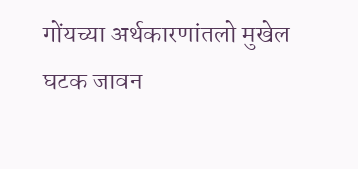गोंयच्या अर्थकारणांतलो मुखेल घटक जावन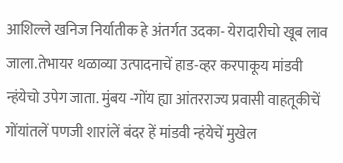आशिल्ले खनिज निर्यातीक हे अंतर्गत उदका- येरादारीचो खूब लाव जाला.तेभायर थळाव्या उत्पादनाचें हाड-व्हर करपाकूय मांडवी न्हंयेचो उपेग जाता. मुंबय -गोंय ह्या आंतरराज्य प्रवासी वाहतूकीचें गोंयांतलें पणजी शारांलें बंदर हें मांडवी न्हंयेचें मुखेल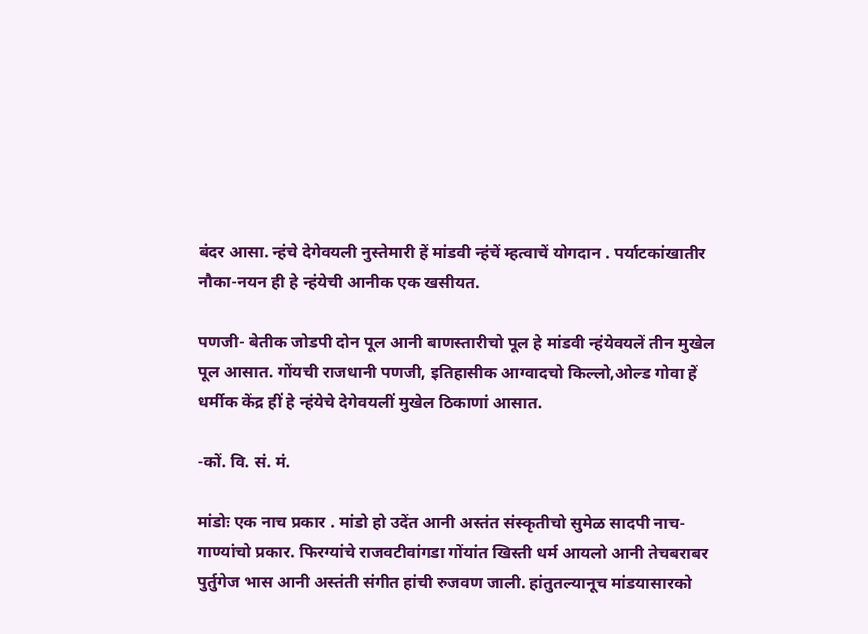बंदर आसा. न्हंचे देगेवयली नुस्तेमारी हें मांडवी न्हंचें म्हत्वाचें योगदान . पर्याटकांखातीर नौका-नयन ही हे न्हंयेची आनीक एक खसीयत.

पणजी- बेतीक जोडपी दोन पूल आनी बाणस्तारीचो पूल हे मांडवी न्हंयेवयलें तीन मुखेल पूल आसात. गोंयची राजधानी पणजी, इतिहासीक आग्वादचो किल्लो,ओल्ड गोवा हें धर्मीक केंद्र हीं हे न्हंयेचे देगेवयलीं मुखेल ठिकाणां आसात.

-कों. वि. सं. मं.

मांडोः एक नाच प्रकार . मांडो हो उदेंत आनी अस्तंत संस्कृतीचो सुमेळ सादपी नाच- गाण्यांचो प्रकार. फिरग्यांचे राजवटीवांगडा गोंयांत खिस्ती धर्म आयलो आनी तेचबराबर पुर्तुगेज भास आनी अस्तंती संगीत हांची रुजवण जाली. हांतुतल्यानूच मांडयासारको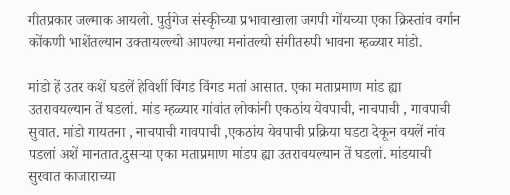गीतप्रकार जल्माक आयलो. पुर्तुगेज संस्कृीच्या प्रभावाखाला जगपी गोंयच्या एका क्रिस्तांव वर्गान कोंकणी भाशेंतल्यान उक्तायल्ल्यो आपल्या मनांतल्यो संगीतरुपी भावना म्हळ्यार मांडो.

मांडो हें उतर कशें घडलें हेविशीं विंगड विंगड मतां आसात. एका मताप्रमाण मांड ह्या उतरावयल्यान तें घडलां. मांड म्हळ्यार गांवांत लोकांनी एकठांय येवपाची, नाचपाची , गावपाची सुवात. मांडो गायतना , नाचपाची गावपाची ,एकठांय येवपाची प्रक्रिया घडटा देकून वयलें नांव पडलां अशें मानतात.दुसऱ्या एका मताप्रमाण मांडप ह्या उतरावयल्यान तें घडलां. मांडयाची सुरवात काजाराच्या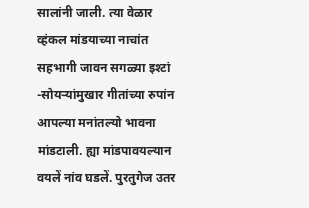सालांनी जाली. त्या वेळार व्हंकल मांडयाच्या नाचांत सहभागी जावन सगळ्या इश्टां -सोयऱ्यांमुखार गीतांच्या रुपांन आपल्या मनांतल्यो भावना मांडटाली. ह्या मांडपावयल्यान वयलें नांव घडलें. पुरतुगेज उतर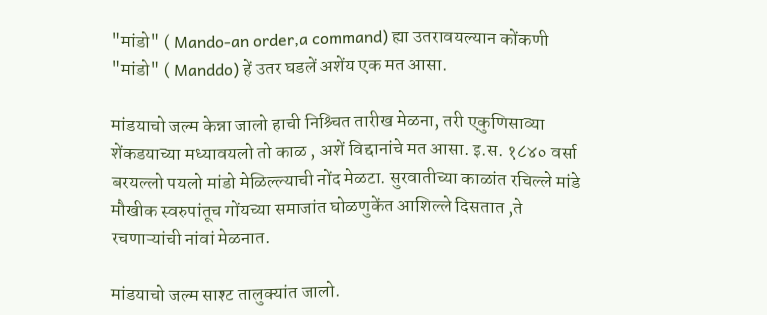"मांडो" ( Mando-an order,a command) ह्या उतरावयल्यान कोंकणी "मांडो" ( Manddo) हें उतर घडलें अशेंय एक मत आसा.

मांडयाचो जल्म केन्ना जालो हाची निश्र्चित तारीख मेळना, तरी एकुणिसाव्या शेंकडयाच्या मध्यावयलो तो काळ , अशें विद्दानांचे मत आसा. इ.स. १८४० वर्सा बरयल्लो पयलो मांडो मेळिल्ल्याची नोंद मेळटा. सुरवातीच्या काळांत रचिल्ले मांडे मौखीक स्वरुपांतूच गोंयच्या समाजांत घोळणुकेंत आशिल्ले दिसतात ,ते रचणाऱ्यांची नांवां मेळनात.

मांडयाचो जल्म साश्ट तालुक्यांत जालो.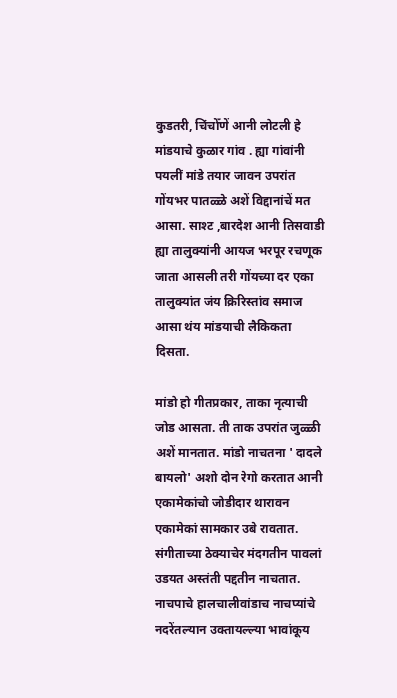कुडतरी, चिंचोँणें आनी लोटली हे मांडयाचे कुळार गांव . ह्या गांवांनी पयलीं मांडे तयार जावन उपरांत गोंयभर पातळ्ळे अशें विद्दानांचें मत आसा. साश्ट ,बारदेश आनी तिसवाडी ह्या तालुक्यांनी आयज भरपूर रचणूक जाता आसली तरी गोंयच्या दर एका तालुक्यांत जंय क्रिरिस्तांव समाज आसा थंय मांडयाची लैकिकता दिसता.

मांडो हो गीतप्रकार, ताका नृत्याची जोड आसता. ती ताक उपरांत जुळ्ळी अशें मानतात. मांडो नाचतना ' दादले बायलो' अशो दोन रेगो करतात आनी एकामेकांचो जोडीदार थारावन एकामेकां सामकार उबे रावतात. संगीताच्या ठेक्याचेर मंदगतीन पावलां उडयत अस्तंती पद्दतीन नाचतात. नाचपाचे हालचालीवांडाच नाचप्यांचे नदरेंतल्यान उक्तायल्ल्या भावांकूय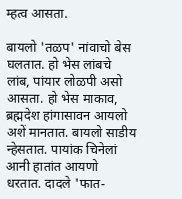म्हत्व आसता.

बायलो 'तळप' नांवाचो बेस घलतात. हो भेस लांबचे लांब, पांयार लोळपी असो आसता. हो भेस माकाव, ब्रह्मदेश हांगासावन आयलो अशें मानतात. बायलो साडीय न्हेसतात. पायांक चिनेलां आनी हातांत आयणो धरतात. दादले 'फात-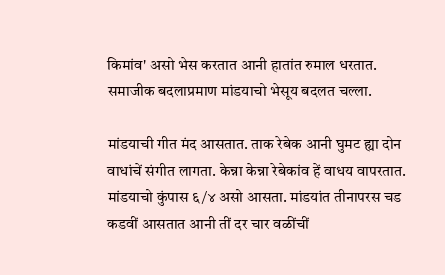किमांव' असो भेस करतात आनी हातांत रुमाल धरतात. समाजीक बदलाप्रमाण मांडयाचो भेसूय बदलत चल्ला.

मांडयाची गीत मंद आसतात. ताक रेबेक आनी घुमट ह्या दोन वाधांचें संगीत लागता. केन्ना केन्ना रेबेकांव हें वाधय वापरतात. मांडयाचो कुंपास ६/४ असो आसता. मांडयांत तीनापरस चड कडवीं आसतात आनी तीं दर चार वळींचीं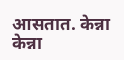आसतात. केन्ना केन्ना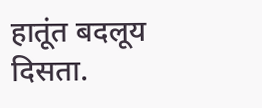हातूंत बदलूय दिसता.